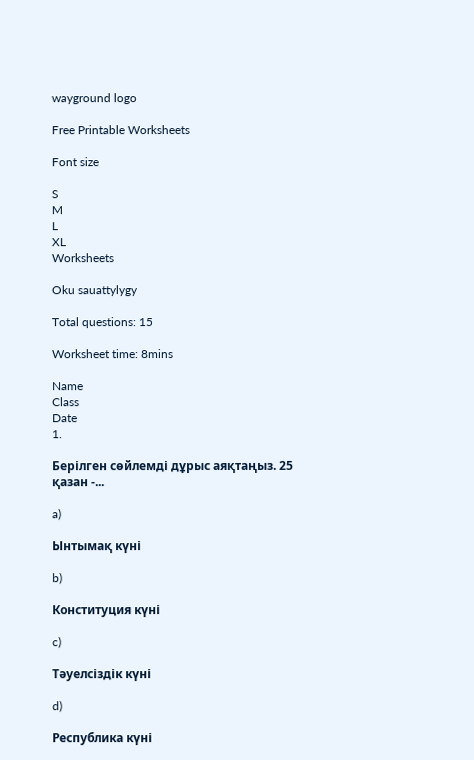wayground logo

Free Printable Worksheets

Font size

S
M
L
XL
Worksheets

Oku sauattylygy

Total questions: 15

Worksheet time: 8mins

Name
Class
Date
1.

Берілген сөйлемді дұрыс аяқтаңыз. 25 қазан -...

a)

Ынтымақ күні

b)

Конституция күні

c)

Тәуелсіздік күні

d)

Республика күні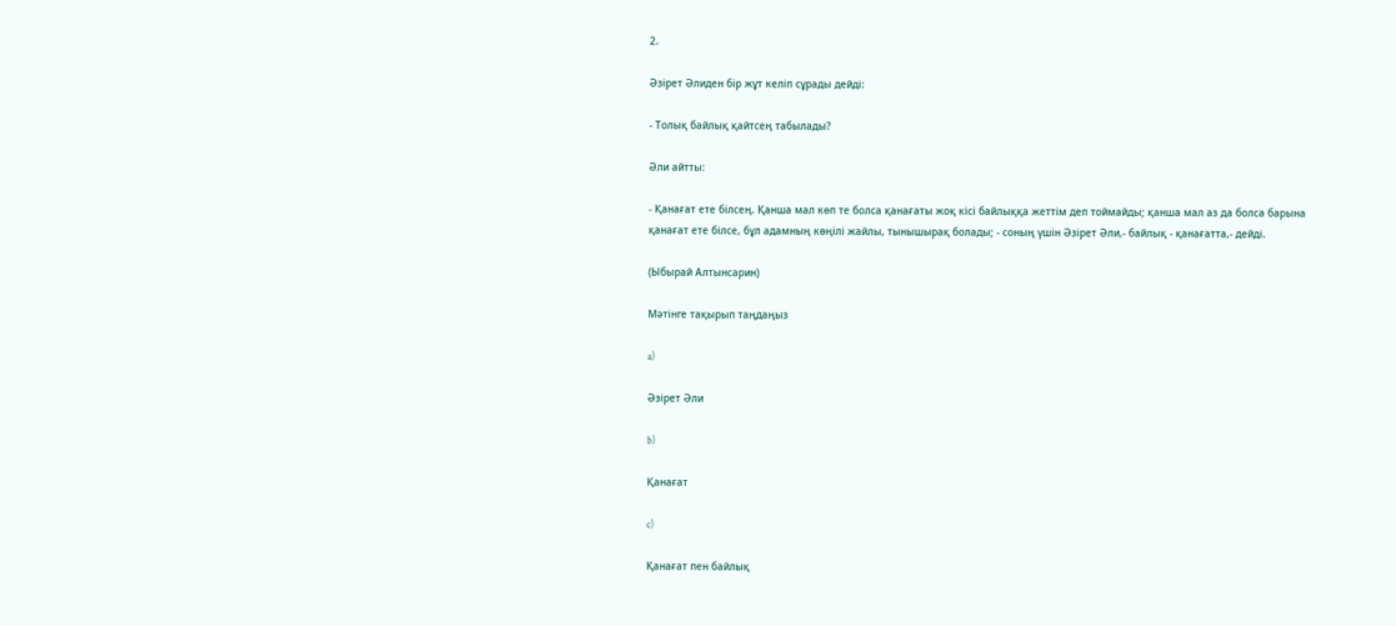2.

Әзірет Әлиден бір жұт келіп сұрады дейді:

- Толық байлық қайтсең табылады?

Әли айтты:

- Қанағат ете білсең. Қанша мал көп те болса қанағаты жоқ кісі байлыққа жеттім деп тоймайды; қанша мал аз да болса барына қанағат ете білсе, бұл адамның көңілі жайлы, тынышырақ болады; - соның үшін Әзірет Әли,- байлық - қанағатта,- дейді.

(Ыбырай Алтынсарин)

Мәтінге тақырып таңдаңыз

a)

Әзірет Әли

b)

Қанағат

c)

Қанағат пен байлық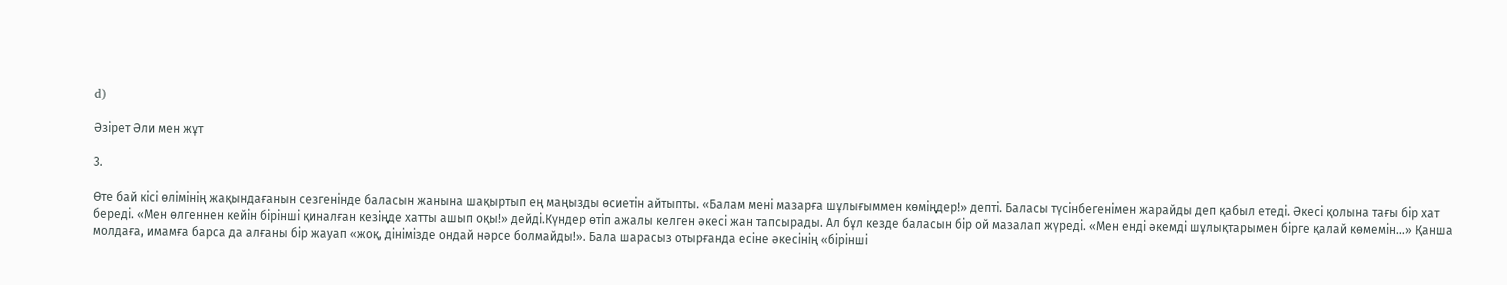d)

Әзірет Әли мен жұт

3.

Өте бай кісі өлімінің жақындағанын сезгенінде баласын жанына шақыртып ең маңызды өсиетін айтыпты. «Балам мені мазарға шұлығыммен көміңдер!» депті. Баласы түсінбегенімен жарайды деп қабыл етеді. Әкесі қолына тағы бір хат береді. «Мен өлгеннен кейін бірінші қиналған кезіңде хатты ашып оқы!» дейді.Күндер өтіп ажалы келген әкесі жан тапсырады. Ал бұл кезде баласын бір ой мазалап жүреді. «Мен енді әкемді шұлықтарымен бірге қалай көмемін...» Қанша молдаға, имамға барса да алғаны бір жауап «жоқ, дінімізде ондай нәрсе болмайды!». Бала шарасыз отырғанда есіне әкесінің «бірінші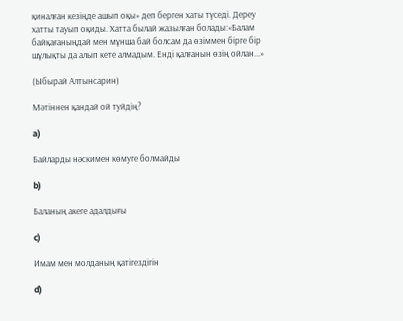қиналған кезіңде ашып оқы» деп берген хаты түседі. Дереу хатты тауып оқиды. Хатта былай жазылған болады:«Балам байқағаныңдай мен мұнша бай болсам да өзіммен бірге бір шұлықты да алып кете алмадым. Енді қалғанын өзің ойлан...»

(Ыбырай Алтынсарин)

Мәтіннен қандай ой туйдің?

a)

Байларды нәскимен көмуге болмайды

b)

Баланың акеге адалдығы

c)

Имам мен молданың қатігездігін

d)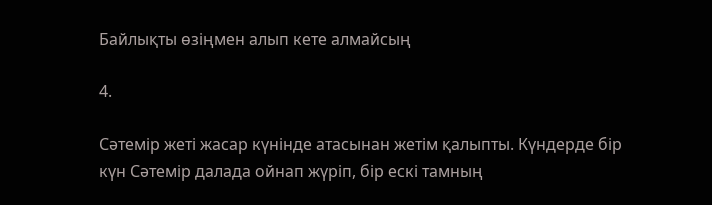Байлықты өзіңмен алып кете алмайсың

4.

Сәтемір жеті жасар күнінде атасынан жетім қалыпты. Күндерде бір күн Сәтемір далада ойнап жүріп, бір ескі тамның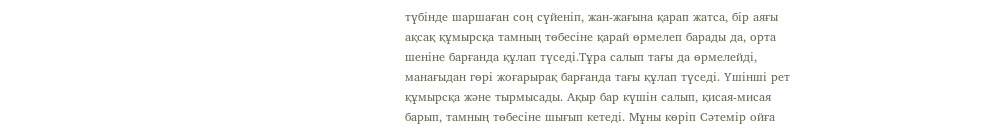түбінде шаршаған соң сүйеніп, жан-жағына қарап жатса, бір аяғы ақсақ құмырсқа тамның төбесіне қарай өрмелеп барады да, орта шеніне барғанда құлап түседі.Тұра салып тағы да өрмелейді, манағыдан гөрі жоғарырақ барғанда тағы құлап түседі. Үшінші рет құмырсқа және тырмысады. Ақыр бар күшін салып, қисая-мисая барып, тамның төбесіне шығып кетеді. Мұны көріп Сәтемір ойға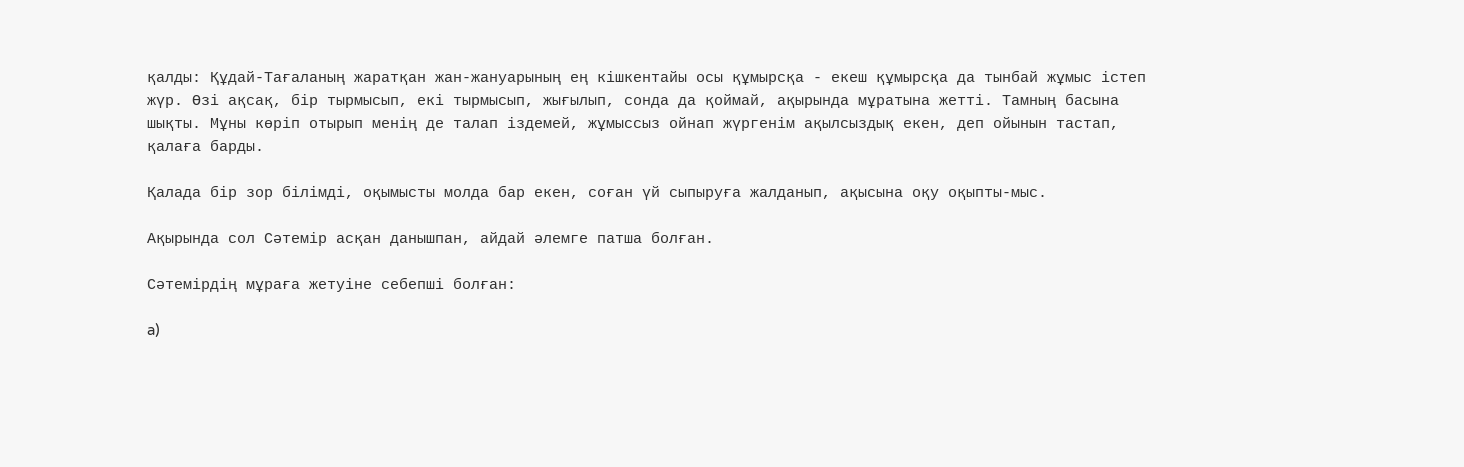қалды: Құдай-Тағаланың жаратқан жан-жануарының ең кішкентайы осы құмырсқа - екеш құмырсқа да тынбай жұмыс істеп жүр. Өзі ақсақ, бір тырмысып, екі тырмысып, жығылып, сонда да қоймай, ақырында мұратына жетті. Тамның басына шықты. Мұны көріп отырып менің де талап іздемей, жұмыссыз ойнап жүргенім ақылсыздық екен, деп ойынын тастап, қалаға барды.

Қалада бір зор білімді, оқымысты молда бар екен, соған үй сыпыруға жалданып, ақысына оқу оқыпты-мыс.

Ақырында сол Сәтемір асқан данышпан, айдай әлемге патша болған.

Сәтемірдің мұраға жетуіне себепші болған:

a)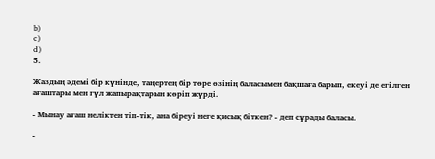b)
c)
d)
5.

Жаздың әдемі бір күнінде, таңертең бір төре өзінің баласымен бақшаға барып, екеуі де егілген ағаштары мен гүл жапырақтарын көріп жүрді.

- Мынау ағаш неліктен тіп-тік, ана біреуі неге қисық біткен? - деп сұрады баласы.

-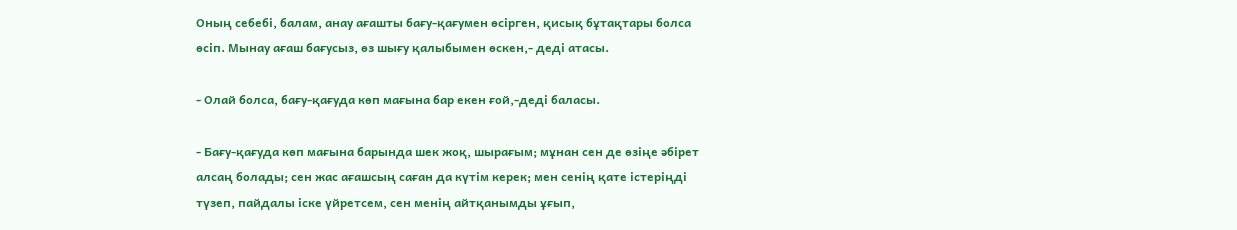Оның себебі, балам, анау ағашты бағу-қағумен өсірген, қисық бұтақтары болса өсіп. Мынау ағаш бағусыз, өз шығу қалыбымен өскен,- деді атасы.

- Олай болса, бағу-қағуда көп мағына бар екен ғой,-деді баласы.

- Бағу-қағуда көп мағына барында шек жоқ, шырағым; мұнан сен де өзіңе әбірет алсаң болады; сен жас ағашсың саған да күтім керек; мен сенің қате істеріңді түзеп, пайдалы іске үйретсем, сен менің айтқанымды ұғып,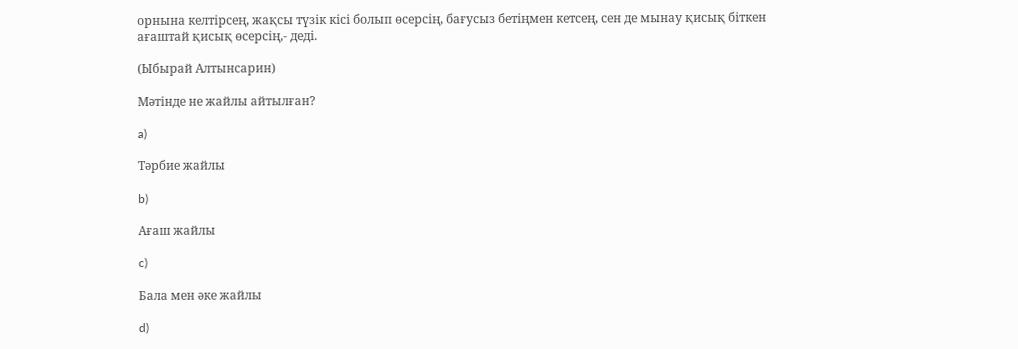орнына келтірсең, жақсы түзік кісі болып өсерсің, бағусыз бетіңмен кетсең, сен де мынау қисық біткен ағаштай қисық өсерсің,- деді.

(Ыбырай Алтынсарин)

Мәтінде не жайлы айтылған?

a)

Тәрбие жайлы

b)

Ағаш жайлы

c)

Бала мен әке жайлы

d)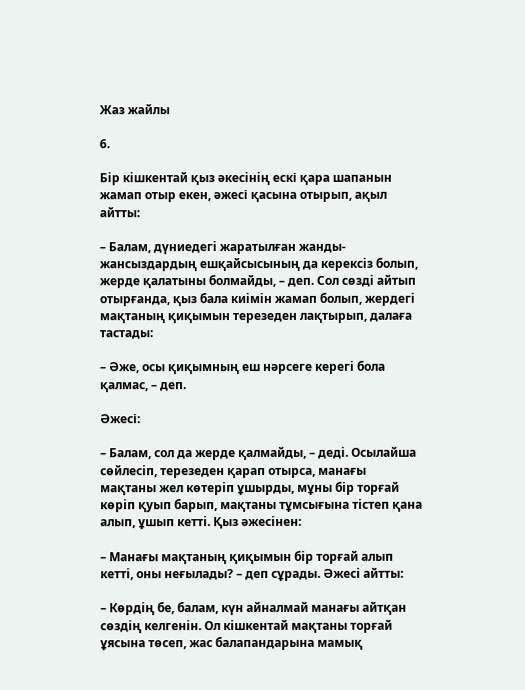Жаз жайлы

6.

Бiр кiшкентай қыз әкесiнiң ескі қара шапанын жамап отыр екен, әжесі қасына отырып, ақыл айтты:

– Балам, дүниедегi жаратылған жанды-жансыздардың ешқайсысының да керексiз болып, жерде қалатыны болмайды, – деп. Сол сөздi айтып отырғанда, қыз бала киiмiн жамап болып, жердегi мақтаның қиқымын терезеден лақтырып, далаға тастады:

– Әже, осы қиқымның еш нәрсеге керегi бола қалмас, – деп.

Әжесі:

– Балам, сол да жерде қалмайды, – дедi. Осылайша сөйлесiп, терезеден қарап отырса, манағы мақтаны жел көтерiп ұшырды, мұны бiр торғай көрiп қуып барып, мақтаны тұмсығына тiстеп қана алып, ұшып кеттi. Қыз әжесiнен:

– Манағы мақтаның қиқымын бiр торғай алып кеттi, оны неғылады? – деп сұрады. Әжесi айтты:

– Көрдiң бе, балам, күн айналмай манағы айтқан сөздiң келгенiн. Ол кiшкентай мақтаны торғай ұясына төсеп, жас балапандарына мамық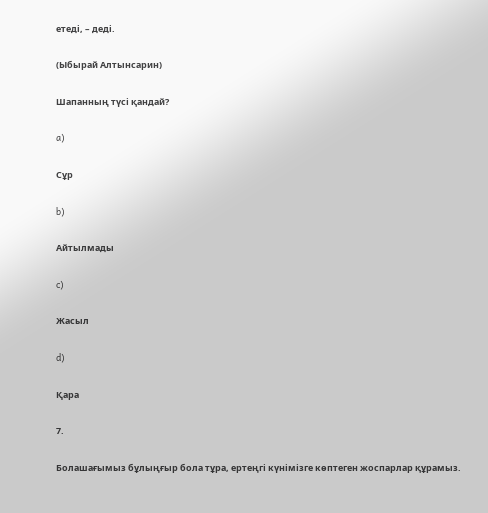етедi, – дедi.

(Ыбырай Алтынсарин)

Шапанның түсі қандай?

a)

Сұр

b)

Айтылмады

c)

Жасыл

d)

Қара

7.

Болашағымыз бұлыңғыр бола тұра, ертеңгі күнімізге көптеген жоспарлар құрамыз.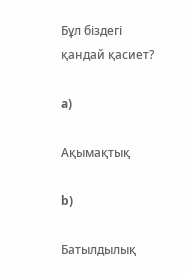Бұл біздегі қандай қасиет?

a)

Ақымақтық

b)

Батылдылық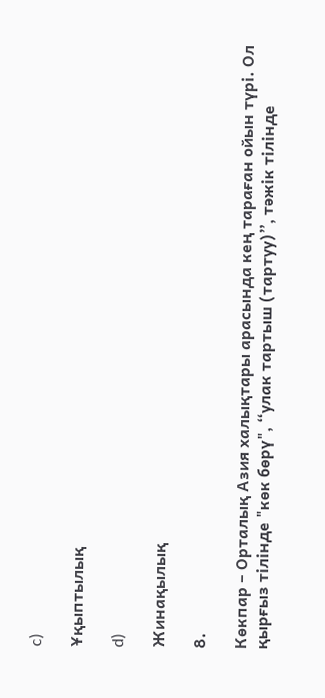c)

Ұқыптылық

d)

Жинақылық

8.

Көкпар – Орталық Азия халықтары арасында кең тараған ойын түрі. Ол қырғыз тілінде "көк бөрү", “улак тартыш (тартуу)”, тәжік тілінде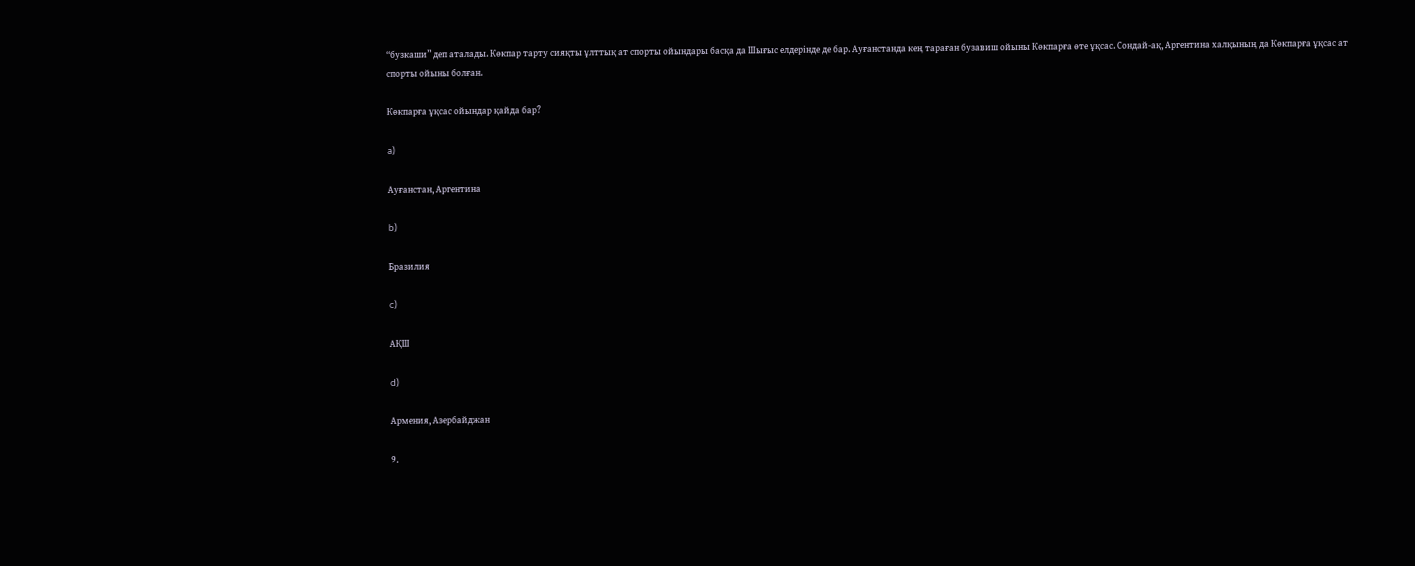“бузкаши” деп аталады. Көкпар тарту сияқты ұлттық ат спорты ойындары басқа да Шығыс елдерінде де бар. Ауғанстанда кең тараған бузавиш ойыны Көкпарға өте ұқсас. Сондай-ақ, Аргентина халқының да Көкпарға ұқсас ат спорты ойыны болған.

Көкпарға ұқсас ойындар қайда бар?

a)

Ауғанстан, Аргентина

b)

Бразилия

c)

АҚШ

d)

Армения, Азербайджан

9.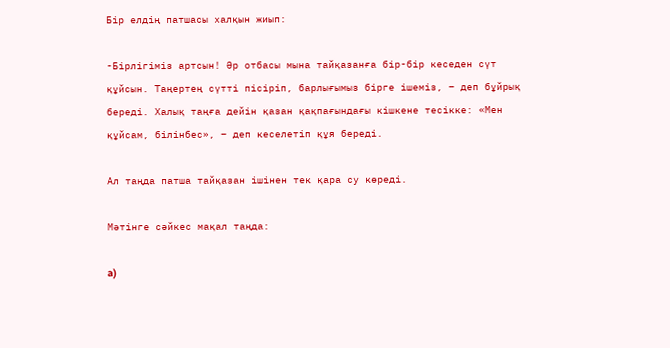Бір елдің патшасы халқын жиып:

-Бірлігіміз артсын! Әр отбасы мына тайқазанға бір-бір кеседен сүт құйсын. Таңертең сүтті пісіріп, барлығымыз бірге ішеміз, – деп бұйрық береді. Халық таңға дейін қазан қақпағындағы кішкене тесікке: «Мен құйсам, білінбес», – деп кеселетіп құя береді.

Ал таңда патша тайқазан ішінен тек қара су көреді.

Мәтінге сәйкес мақал таңда:

a)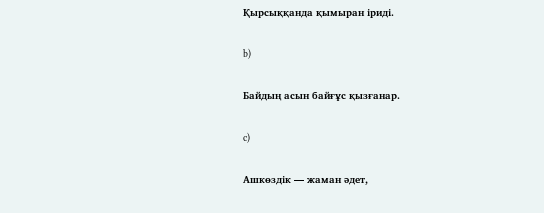Қырсыққанда қымыран іриді.

b)

Байдың асын байғұс қызғанар.

c)

Ашкөздік — жаман әдет,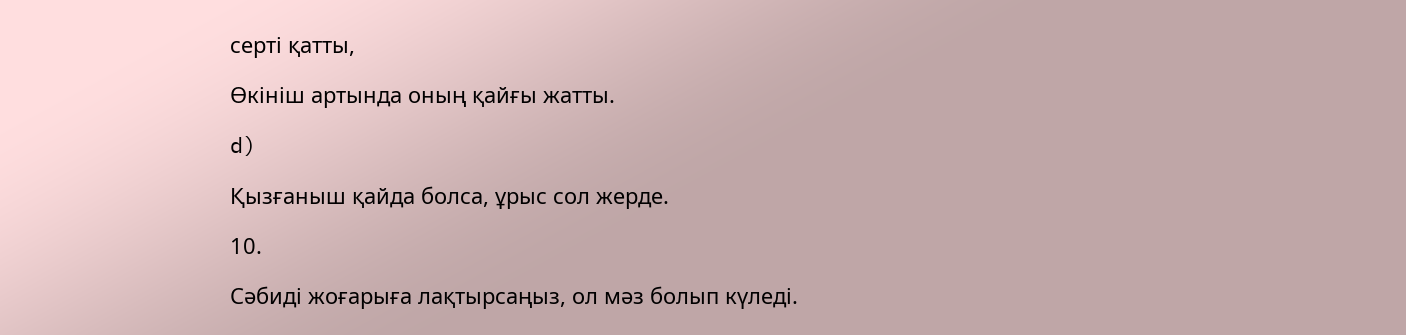серті қатты,

Өкініш артында оның қайғы жатты.

d)

Қызғаныш қайда болса, ұрыс сол жерде.

10.

Сәбиді жоғарыға лақтырсаңыз, ол мәз болып күледі.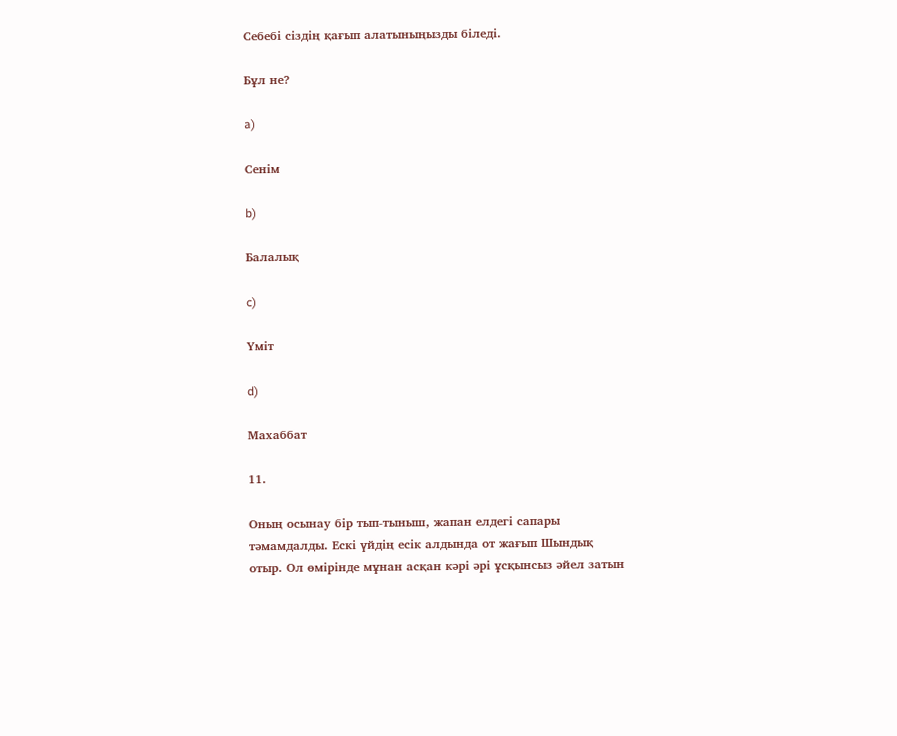Себебі сіздің қағып алатыныңызды біледі.

Бұл не?

a)

Сенім

b)

Балалық

c)

Үміт

d)

Махаббат

11.

Оның осынау бір тып-тыныш, жапан елдегі сапары тәмамдалды. Ескі үйдің есік алдында от жағып Шындық отыр. Ол өмірінде мұнан асқан кәрі әрі ұсқынсыз әйел затын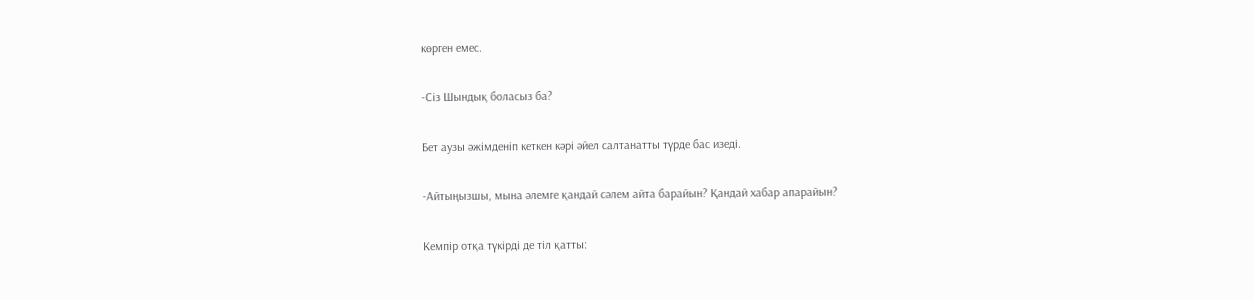көрген емес.

-Сіз Шындық боласыз ба?

Бет аузы әжімденіп кеткен кәрі әйел салтанатты түрде бас изеді.

-Айтыңызшы, мына әлемге қандай сәлем айта барайын? Қандай хабар апарайын?

Кемпір отқа түкірді де тіл қатты: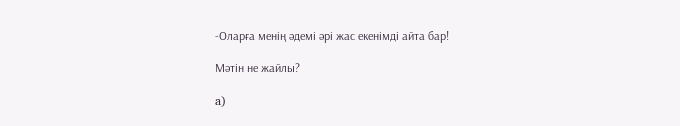-Оларға менің әдемі әрі жас екенімді айта бар!

Мәтін не жайлы?

a)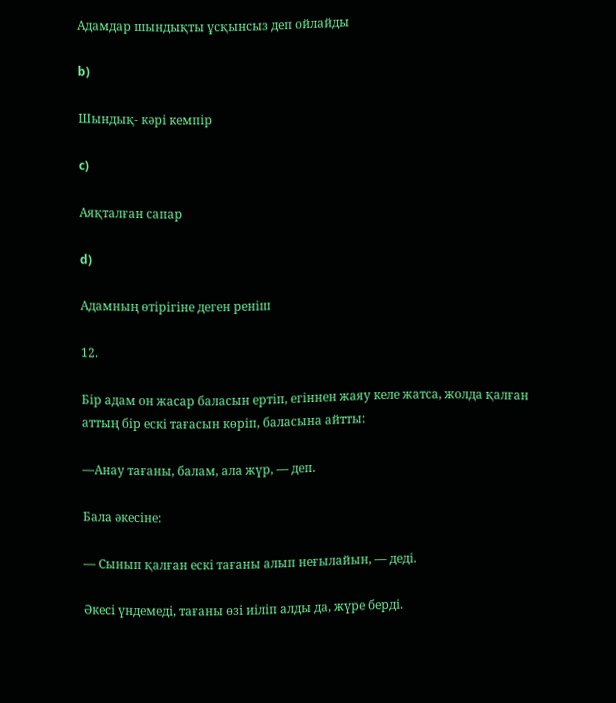Адамдар шындықты ұсқынсыз деп ойлайды

b)

Шындық- кәрі кемпір

c)

Аяқталған сапар

d)

Адамның өтірігіне деген реніш

12.

Бір адам он жасар баласын ертіп, егіннен жаяу келе жатса, жолда қалған аттың бір ескі тағасын көріп, баласына айтты:

—Анау тағаны, балам, ала жүр, — деп.

Бала әкесіне:

— Сынып қалған ескі тағаны алып неғылайын, — деді.

Әкесі үндемеді, тағаны өзі иіліп алды да, жүре берді.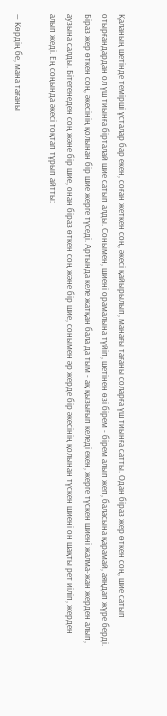Қаланың шетінде темірші ұсталар бар екен, соған жеткен соң, әкесі қайырылып, манағы тағаны соларға үш тиынға сатты. Одан біраз жер өткен соң, шие сатып отырғандардан ол үш тиынға бірталай шие сатып алды. Сонымен, шиені орамалына түйіп, шетінен өзі бірем - бірем алып жеп, баласына қарамай, аяңдап жүре берді. Біраз жер өткен соң, әкесінің қолынан бір шие жерге түседі. Артында келе жатқан бала да тым - ақ қызығып келеді екен, жерге түскен шиені жалма-жан жерден алып, аузына салды. Бітегенеден соң және бір шие, онан біраз өткен соң және бір шие, сонымен әр жерде бір әкесінің қолынан түскен шиені он шақты рет иіліп, жерден алып жеді. Ең соңында әкесі тоқтап тұрып айтты:

— Көрдің бе, мана тағаны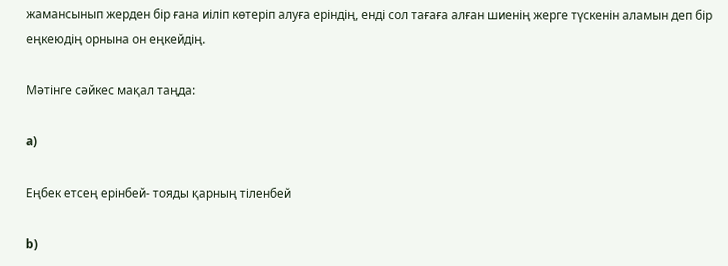жамансынып жерден бір ғана иіліп көтеріп алуға еріндің, енді сол тағаға алған шиенің жерге түскенін аламын деп бір еңкеюдің орнына он еңкейдің.

Мәтінге сәйкес мақал таңда:

a)

Еңбек етсең ерінбей- тояды қарның тіленбей

b)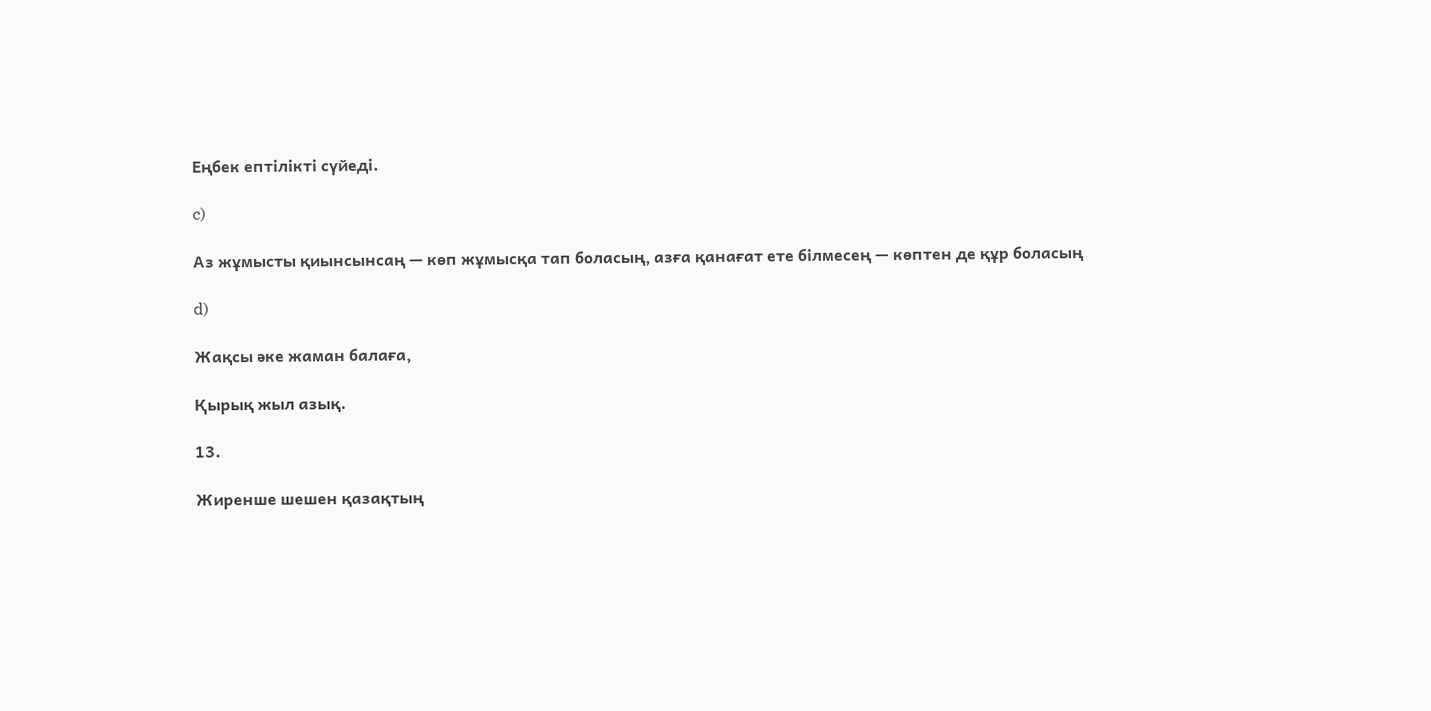Еңбек ептілікті сүйеді.

c)

Аз жұмысты қиынсынсаң — көп жұмысқа тап боласың, азға қанағат ете білмесең — көптен де құр боласың

d)

Жақсы әке жаман балаға,

Қырық жыл азық.

13.

Жиренше шешен қазақтың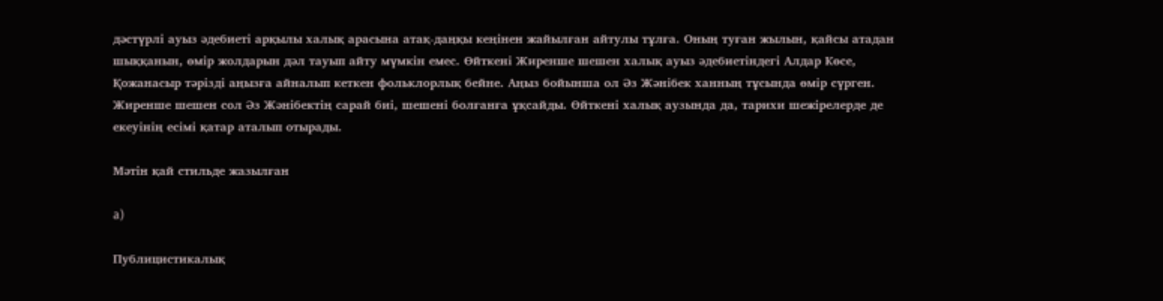дәстүрлі ауыз әдебиеті арқылы халық арасына атақ-даңқы кеңінен жайылған айтулы тұлға. Оның туған жылын, қайсы атадан шыққанын, өмір жолдарын дәл тауып айту мүмкін емес. Өйткені Жиренше шешен халық ауыз әдебиетіндегі Алдар Көсе, Қожанасыр тәрізді аңызға айналып кеткен фольклорлық бейне. Аңыз бойынша ол Әз Жәнібек ханның тұсында өмір сүрген. Жиренше шешен сол Әз Жәнібектің сарай биі, шешені болғанға ұқсайды. Өйткені халық аузында да, тарихи шежірелерде де екеуінің есімі қатар аталып отырады.

Мәтін қай стильде жазылған

a)

Публицистикалық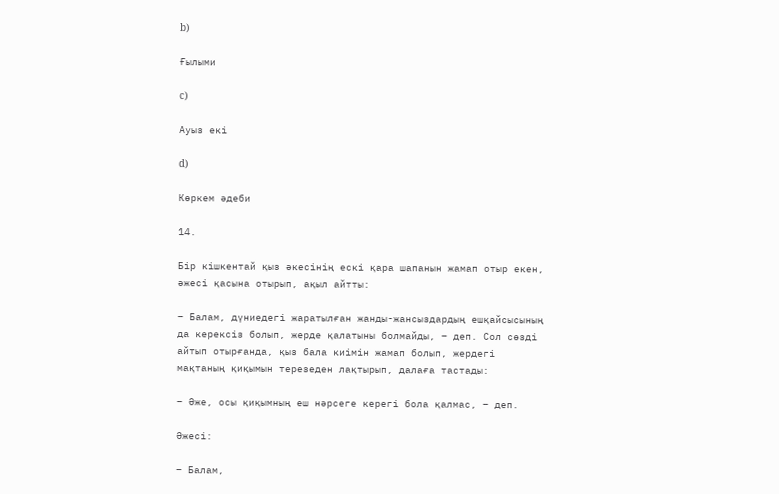b)

Ғылыми

c)

Ауыз екі

d)

Көркем әдеби

14.

Бiр кiшкентай қыз әкесiнiң ескі қара шапанын жамап отыр екен, әжесі қасына отырып, ақыл айтты:

– Балам, дүниедегi жаратылған жанды-жансыздардың ешқайсысының да керексiз болып, жерде қалатыны болмайды, – деп. Сол сөздi айтып отырғанда, қыз бала киiмiн жамап болып, жердегi мақтаның қиқымын терезеден лақтырып, далаға тастады:

– Әже, осы қиқымның еш нәрсеге керегi бола қалмас, – деп.

Әжесі:

– Балам,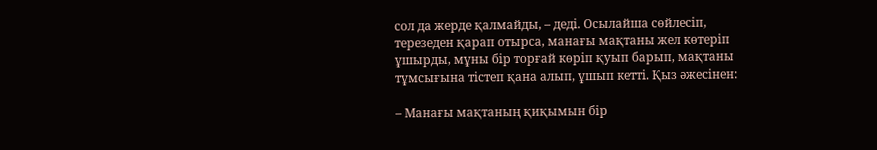сол да жерде қалмайды, – дедi. Осылайша сөйлесiп, терезеден қарап отырса, манағы мақтаны жел көтерiп ұшырды, мұны бiр торғай көрiп қуып барып, мақтаны тұмсығына тiстеп қана алып, ұшып кеттi. Қыз әжесiнен:

– Манағы мақтаның қиқымын бiр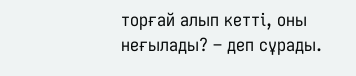торғай алып кеттi, оны неғылады? – деп сұрады.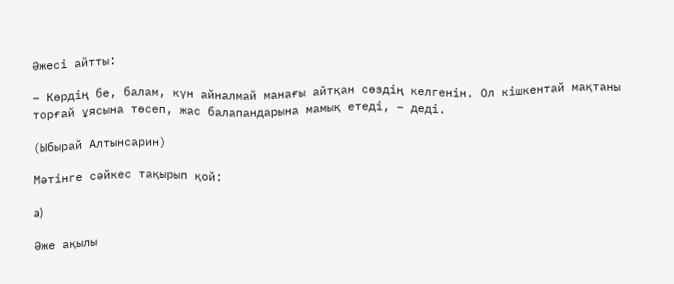Әжесi айтты:

– Көрдiң бе, балам, күн айналмай манағы айтқан сөздiң келгенiн. Ол кiшкентай мақтаны торғай ұясына төсеп, жас балапандарына мамық етедi, – дедi.

(Ыбырай Алтынсарин)

Мәтінге сәйкес тақырып қой:

a)

Әже ақылы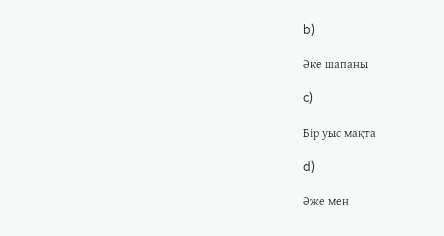b)

Әке шапаны

c)

Бір уыс мақта

d)

Әже мен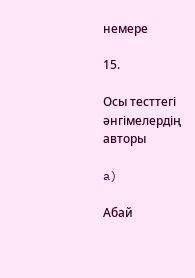немере

15.

Осы тесттегі әнгімелердің авторы

a)

Абай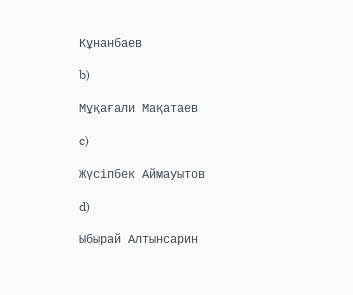Кұнанбаев

b)

Мұқағали Мақатаев

c)

Жүсіпбек Аймауытов

d)

Ыбырай Алтынсарин